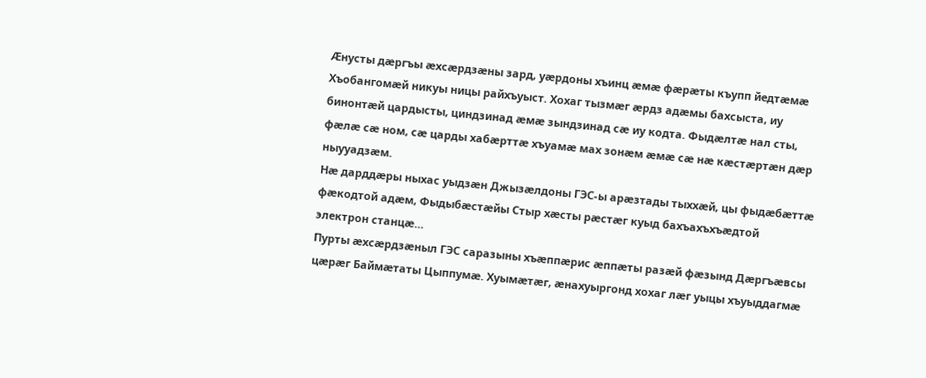Æнусты дæргъы æхсæрдзæны зард, уæрдоны хъинц æмæ фæрæты къупп йедтæмæ Хъобангомæй никуы ницы райхъуыст. Хохаг тызмæг æрдз адæмы бахсыста, иу бинонтæй цардысты, циндзинад æмæ зындзинад сæ иу кодта. Фыдæлтæ нал сты, фæлæ сæ ном, сæ царды хабæрттæ хъуамæ мах зонæм æмæ сæ нæ кæстæртæн дæр ныууадзæм.
Нæ дарддæры ныхас уыдзæн Джызæлдоны ГЭС-ы арæзтады тыххæй, цы фыдæбæттæ фæкодтой адæм, Фыдыбæстæйы Стыр хæсты рæстæг куыд бахъахъхъæдтой электрон станцæ…
Пурты æхсæрдзæныл ГЭС саразыны хъæппæрис æппæты разæй фæзынд Дæргъæвсы цæрæг Баймæтаты Цыппумæ. Хуымæтæг, æнахуыргонд хохаг лæг уыцы хъуыддагмæ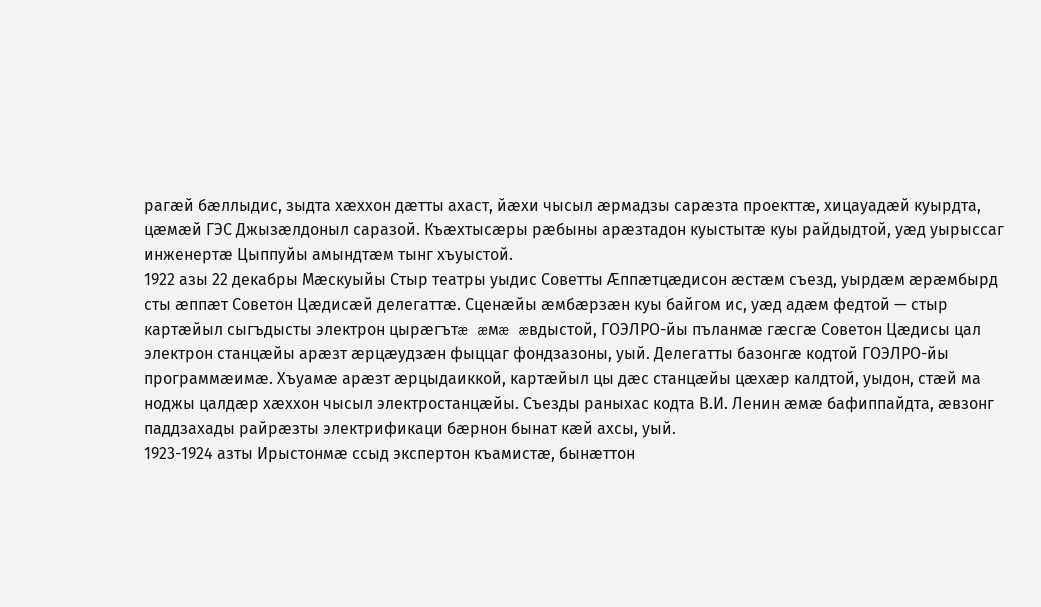рагæй бæллыдис, зыдта хæххон дæтты ахаст, йæхи чысыл æрмадзы сарæзта проекттæ, хицауадæй куырдта, цæмæй ГЭС Джызæлдоныл саразой. Къæхтысæры рæбыны арæзтадон куыстытæ куы райдыдтой, уæд уырыссаг инженертæ Цыппуйы амындтæм тынг хъуыстой.
1922 азы 22 декабры Мæскуыйы Стыр театры уыдис Советты Æппæтцæдисон æстæм съезд, уырдæм æрæмбырд сты æппæт Советон Цæдисæй делегаттæ. Сценæйы æмбæрзæн куы байгом ис, уæд адæм федтой — стыр картæйыл сыгъдысты электрон цырæгътæ æмæ æвдыстой, ГОЭЛРО-йы пъланмæ гæсгæ Советон Цæдисы цал электрон станцæйы арæзт æрцæудзæн фыццаг фондзазоны, уый. Делегатты базонгæ кодтой ГОЭЛРО-йы программæимæ. Хъуамæ арæзт æрцыдаиккой, картæйыл цы дæс станцæйы цæхæр калдтой, уыдон, стæй ма ноджы цалдæр хæххон чысыл электростанцæйы. Съезды раныхас кодта В.И. Ленин æмæ бафиппайдта, æвзонг паддзахады райрæзты электрификаци бæрнон бынат кæй ахсы, уый.
1923-1924 азты Ирыстонмæ ссыд экспертон къамистæ, бынæттон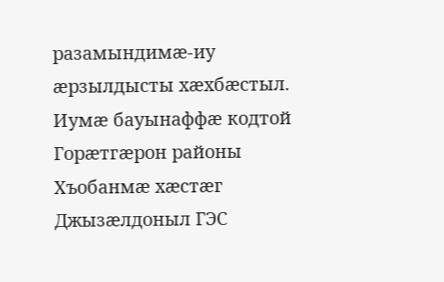разамындимæ-иу æрзылдысты хæхбæстыл. Иумæ бауынаффæ кодтой Горæтгæрон районы Хъобанмæ хæстæг Джызæлдоныл ГЭС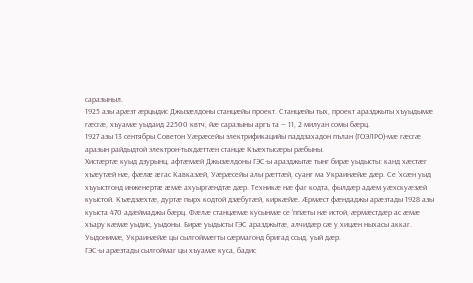саразыныл.
1925 азы арæзт æрцыдис Джызæлдоны станцæйы проект. Станцæйы тых, проект аразджыты хъуыдымæ гæсгæ, хъуамæ уыдаид 22500 квтч, йæ саразыны аргъ та — 11, 2 милуан сомы бæрц.
1927 азы 13 сентябры Советон Уæрæсейы электрификацийы паддзахадон пълан (ГОЭЛРО)-мæ гæсгæ аразын райдыдтой электрон-тыхдæттæн станцæ Къæхтысæры рæбыны.
Хистæртæ куыд дзурынц, афтæмæй Джызæлдоны ГЭС-ы аразджытæ тынг бирæ уыдысты: канд хæстæг хъæутæй нæ, фæлæ æгас Кавказæй, Уæрæсейы алы рæттæй, суанг ма Украинæйæ дæр. Се ‘хсæн уыд хъуыстгонд инженертæ æмæ ахуыргæндтæ дæр. Техникæ нæ фаг кодта, фылдæр адæм уæхскуæзæй куыстой. Къæдзæхтæ, дуртæ пырх кодтой дзæбугæй, киркæйæ. Æрмæст фæндаджы арæзтады 1928 азы куыста 470 адæймаджы бæрц. Фæлæ станцæмæ кусынмæ се ‘ппæты нæ истой, æрмæстдæр ас æмæ хъару кæмæ уыдис, уыдоны. Бирæ уыдысты ГЭС аразджытæ, алчидæр сæ у хицæн ныхасы аккаг. Уыдонимæ, Украинæйæ цы сылгоймæгты сæрмагонд бригад ссыд, уый дæр.
ГЭС-ы арæзтады сылгоймаг цы хъуамæ куса, бадис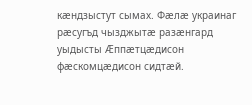кæндзыстут сымах. Фæлæ украинаг рæсугъд чызджытæ разæнгард уыдысты Æппæтцæдисон фæскомцæдисон сидтæй.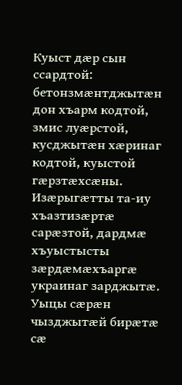Куыст дæр сын ссардтой: бетонзмæнтджытæн дон хъарм кодтой, змис луæрстой, кусджытæн хæринаг кодтой, куыстой гæрзтæхсæны. Изæрыгæтты та-иу хъазтизæртæ сарæзтой, дардмæ хъуыстысты зæрдæмæхъаргæ украинаг зарджытæ. Уыцы сæрæн чызджытæй бирæтæ сæ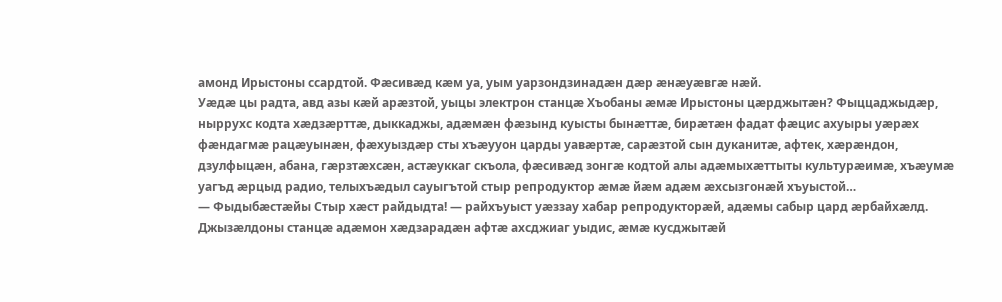амонд Ирыстоны ссардтой. Фæсивæд кæм уа, уым уарзондзинадæн дæр æнæуæвгæ нæй.
Уæдæ цы радта, авд азы кæй арæзтой, уыцы электрон станцæ Хъобаны æмæ Ирыстоны цæрджытæн? Фыццаджыдæр, ныррухс кодта хæдзæрттæ, дыккаджы, адæмæн фæзынд куысты бынæттæ, бирæтæн фадат фæцис ахуыры уæрæх фæндагмæ рацæуынæн, фæхуыздæр сты хъæууон царды уавæртæ, сарæзтой сын дуканитæ, афтек, хæрæндон, дзулфыцæн, абана, гæрзтæхсæн, астæуккаг скъола, фæсивæд зонгæ кодтой алы адæмыхæттыты культурæимæ, хъæумæ уагъд æрцыд радио, телыхъæдыл сауыгътой стыр репродуктор æмæ йæм адæм æхсызгонæй хъуыстой…
— Фыдыбæстæйы Стыр хæст райдыдта! — райхъуыст уæззау хабар репродукторæй, адæмы сабыр цард æрбайхæлд. Джызæлдоны станцæ адæмон хæдзарадæн афтæ ахсджиаг уыдис, æмæ кусджытæй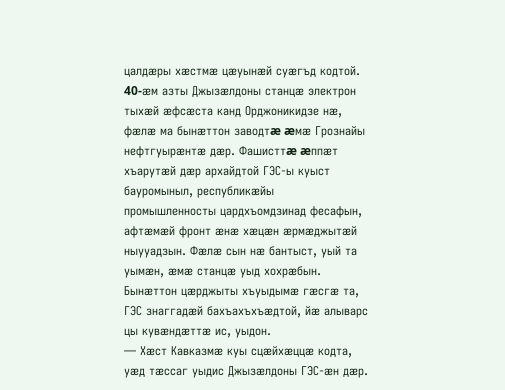цалдæры хæстмæ цæуынæй суæгъд кодтой.
40-æм азты Джызæлдоны станцæ электрон тыхæй æфсæста канд Орджоникидзе нæ, фæлæ ма бынæттон заводтæ æмæ Грознайы нефтгуырæнтæ дæр. Фашисттæ æппæт хъарутæй дæр архайдтой ГЭС-ы куыст бауромыныл, республикæйы промышленносты цардхъомдзинад фесафын, афтæмæй фронт æнæ хæцæн æрмæджытæй ныууадзын. Фæлæ сын нæ бантыст, уый та уымæн, æмæ станцæ уыд хохрæбын. Бынæттон цæрджыты хъуыдымæ гæсгæ та, ГЭС знаггадæй бахъахъхъæдтой, йæ алыварс цы кувæндæттæ ис, уыдон.
— Хæст Кавказмæ куы сцæйхæццæ кодта, уæд тæссаг уыдис Джызæлдоны ГЭС-æн дæр.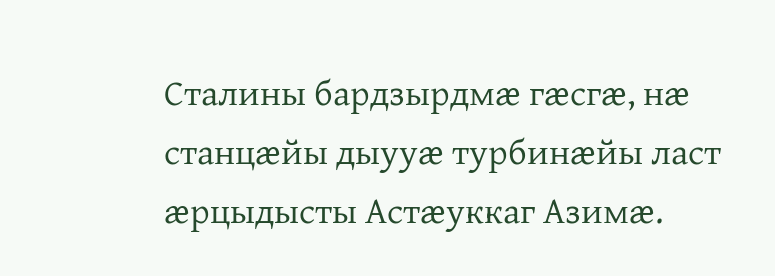Сталины бардзырдмæ гæсгæ, нæ станцæйы дыууæ турбинæйы ласт æрцыдысты Астæуккаг Азимæ.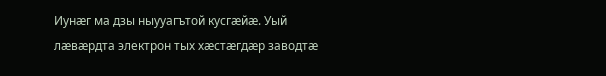Иунæг ма дзы ныууагътой кусгæйæ. Уый лæвæрдта электрон тых хæстæгдæр заводтæ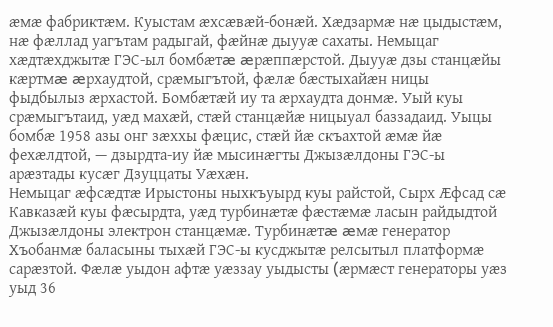æмæ фабриктæм. Куыстам æхсæвæй-бонæй. Хæдзармæ нæ цыдыстæм, нæ фæллад уагътам радыгай, фæйнæ дыууæ сахаты. Немыцаг хæдтæхджытæ ГЭС-ыл бомбæтæ æрæппæрстой. Дыууæ дзы станцæйы кæртмæ æрхаудтой, срæмыгътой, фæлæ бæстыхайæн ницы фыдбылыз æрхастой. Бомбæтæй иу та æрхаудта донмæ. Уый куы срæмыгътаид, уæд махæй, стæй станцæйæ ницыуал баззадаид. Уыцы бомбæ 1958 азы онг зæххы фæцис, стæй йæ скъахтой æмæ йæ фехæлдтой, — дзырдта-иу йæ мысинæгты Джызæлдоны ГЭС-ы арæзтады кусæг Дзуццаты Уæхæн.
Немыцаг æфсæдтæ Ирыстоны ныхкъуырд куы райстой, Сырх Æфсад сæ Кавказæй куы фæсырдта, уæд турбинæтæ фæстæмæ ласын райдыдтой Джызæлдоны электрон станцæмæ. Турбинæтæ æмæ генератор Хъобанмæ баласыны тыхæй ГЭС-ы кусджытæ релсытыл платформæ сарæзтой. Фæлæ уыдон афтæ уæззау уыдысты (æрмæст генераторы уæз уыд 36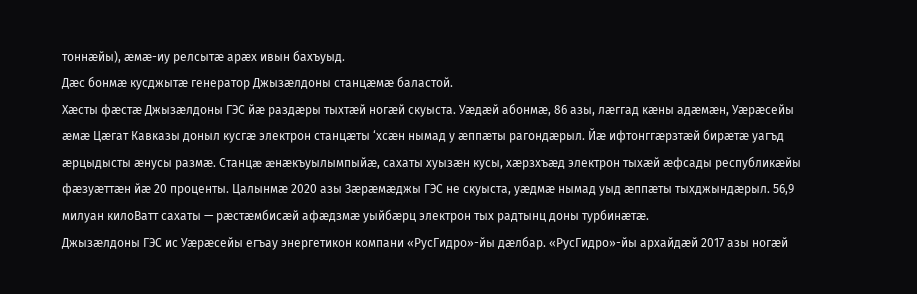тоннæйы), æмæ-иу релсытæ арæх ивын бахъуыд.
Дæс бонмæ кусджытæ генератор Джызæлдоны станцæмæ баластой.
Хæсты фæстæ Джызæлдоны ГЭС йæ раздæры тыхтæй ногæй скуыста. Уæдæй абонмæ, 86 азы, лæггад кæны адæмæн, Уæрæсейы æмæ Цæгат Кавказы доныл кусгæ электрон станцæты ‘хсæн нымад у æппæты рагондæрыл. Йæ ифтонггæрзтæй бирæтæ уагъд æрцыдысты æнусы размæ. Станцæ æнæкъуылымпыйæ, сахаты хуызæн кусы, хæрзхъæд электрон тыхæй æфсады республикæйы фæзуæттæн йæ 20 проценты. Цалынмæ 2020 азы Зæрæмæджы ГЭС не скуыста, уæдмæ нымад уыд æппæты тыхджындæрыл. 56,9 милуан килоВатт сахаты — рæстæмбисæй афæдзмæ уыйбæрц электрон тых радтынц доны турбинæтæ.
Джызæлдоны ГЭС ис Уæрæсейы егъау энергетикон компани «РусГидро»-йы дæлбар. «РусГидро»-йы архайдæй 2017 азы ногæй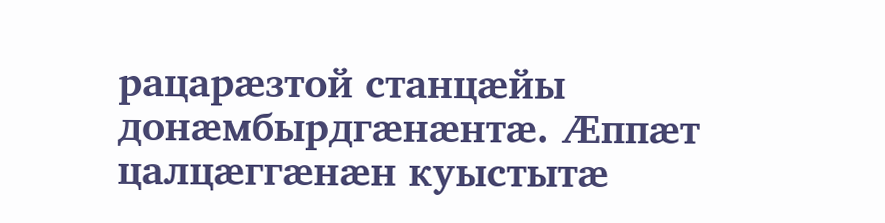рацарæзтой станцæйы донæмбырдгæнæнтæ. Æппæт цалцæггæнæн куыстытæ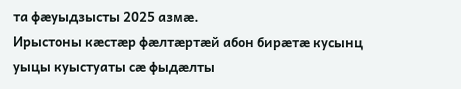та фæуыдзысты 2025 азмæ.
Ирыстоны кæстæр фæлтæртæй абон бирæтæ кусынц уыцы куыстуаты сæ фыдæлты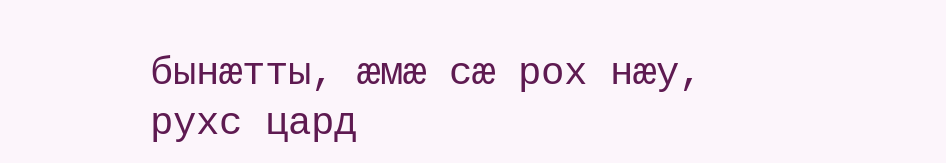бынæтты, æмæ сæ рох нæу, рухс цард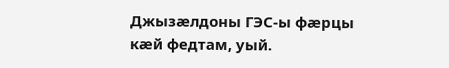Джызæлдоны ГЭС-ы фæрцы кæй федтам, уый.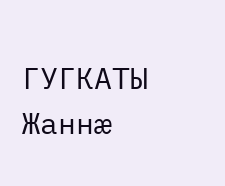ГУГКАТЫ Жаннæ